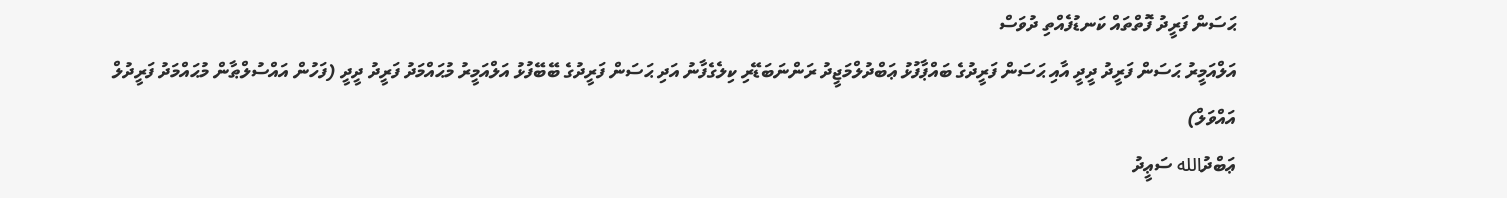ޙަސަން ފަރީދު ފޮތްތައް ކަނޑުފެއްތި ދުވަސް
އަލްއަމީރު ޙަސަން ފަރީދު ދީދީ އާއި ޙަސަން ފަރީދުގެ ބައްޕާފުޅު ޢަބްދުލްމަޖީދު ރަންނަބަޑޭރި ކިލެގެފާނު އަދި ޙަސަން ފަރީދުގެ ބޭބޭފުޅު އަލްއަމީރު މުޙައްމަދު ފަރީދު ދީދީ (ފަހުން އައްސުލްޠާން މުޙައްމަދު ފަރީދުލް އައްވަލް)
ޢަބްދުالله ސަޢީދު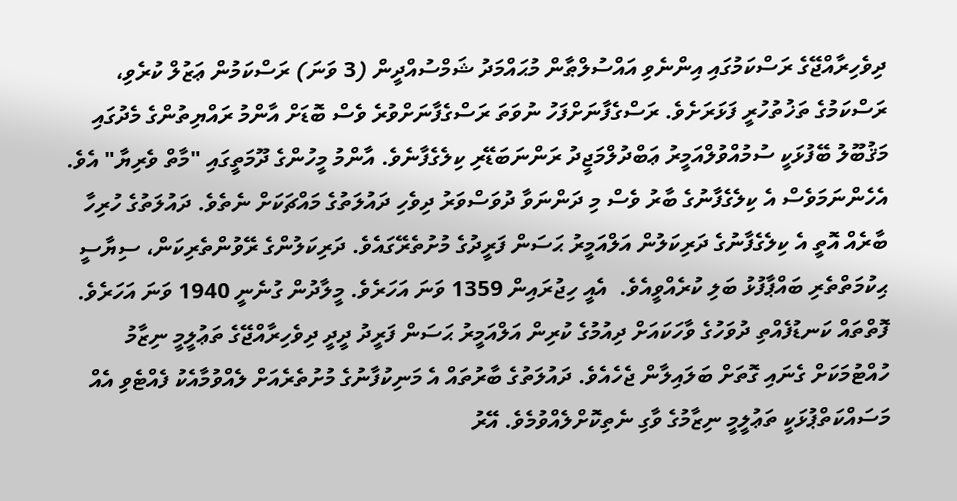ދިވެހިރާއްޖޭގެ ރަސްކަމުގައި އިންނެވި އައްސުލްޠާން މުޙައްމަދު ޝަމްސުއްދީން (3 ވަނަ) ރަސްކަމުން ޢަޒުލް ކުރެވި، ރަސްކަމުގެ ތަޚުތުހުރީ ފަޅަރަށެވެ. ރަސްގެފާނަށްފަހު ނުވަތަ ރަސްގެފާނަށްވުރެ ވެސް ބޮޑަށް އާންމު ރައްޔިތުންގެ މެދުގައި މަޤުބޫލު ބޭފުޅަކީ ސުމުއްވުލްއަމީރު ޢަބްދުލްމަޖީދު ރަންނަބަޑޭރި ކިލެގެފާނެވެ. އާންމު މީހުންގެ ދޫމަތީގައި "މާތް ވެރިޔާ" އެވެ. އެހެންނަމަވެސް އެ ކިލެގެފާނުގެ ބާރު ވެސް މި ދަންނަވާ ދުވަސްވަރު ދިވެހި ދައުލަތުގެ މައްޗަކަށް ނެތެވެ. ދައުލަތުގެ ހުރިހާ ބާރެއް އޮތީ އެ ކިލެގެފާނުގެ ދަރިކަލުން އަލްއަމީރު ޙަސަން ފަރީދުގެ މުށުތެރޭގައެވެ. ދަރިކަލުންގެ ރޭވުންތެރިކަން، ސިޔާސީ ޙިކުމަތްތެރި ބައްޕާފުޅު ބަލި ކުރެއްވީއެވެ.  އެއީ ހިޖުރައިން 1359 ވަނަ އަހަރެވެ. މީލާދުން ގުނެނީ 1940 ވަނަ އަހަރެވެ.
ފޮތްތައް ކަނޑުފެއްތި ދުވަހުގެ ވާހަކައަށް ދިއުމުގެ ކުރިން އަލްއަމީރު ޙަސަން ފަރީދު ދީދީ ދިވެހިރާއްޖޭގެ ތަޢުލީމީ ނިޒާމު ހުއްޓުމަކަށް ގެނައި ގޮތަށް ބަލައިލާން ޖެހެއެވެ. ދައުލަތުގެ ބާރުތައް އެ މަނިކުފާނުގެ މުށުތެރެއަށް ލެއްވުމާއެކު ފެއްޓެވި އެއް މަސައްކަތްޕުޅަކީ ތަޢުލީމީ ނިޒާމުގެ ވާގި ނެތިކޮށްލެއްވުމެވެ. އޭރު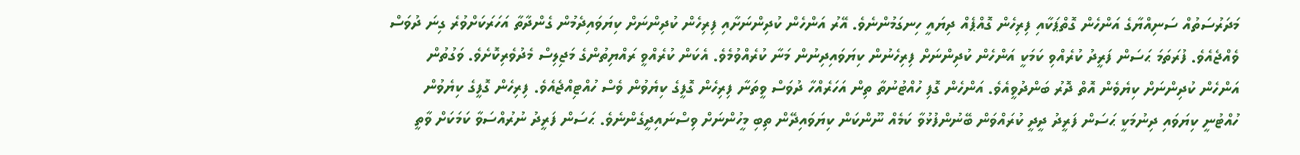މަދަރުސަތުއް ސަނިއްޔާގެ އަންހެން ގޮތްޕަކާއި ފިރިހެން ގޮއްޕެއް ދިޔައީ ހިނގަމުންނެވެ. އޭރު އަންހެން ކުދިންނަށާއި ފިރިހެން ކުދިންނަށް ކިޔަވައިދެމުން ގެންދާތާ އަހަރަކަށްވުރެ ގިނަ ދުވަސް ވެއްޖެއެވެ. ފުރަތަމަ ޙަސަން ފަރީދު ކުރެއްވި ކަމަކީ އަންހެން ކުދިންނަށް ފިރިހެނުން ކިޔަވައިދިނުން މަނާ ކުރެއްވުމެވެ. އެކަން ކުރެއްވީ ރައްޔިތުންގެ މަޖިލިސް މެދުވެރިކޮށެވެ. ވަގުތުން އަންހެން ކުދިންނަށް ކިޔެވެން އޮތް ދޮރު ބަންދުވީއެވެ. އަންހެން ގޮފި ހުއްޓުނުތާ ތިން އަހަރެއްހާ ދުވަސް ވީތަނާ ފިރިހެން ގޮފީގެ ކިޔެވުން ވެސް ހުއްޓިއްޖެއެވެ. ފިރިހެން ގޮފީގެ ކިޔެވުން ހުއްޓުނީ ކިޔަވައި ދިނުމަކީ ޙަސަން ފަރީދު ދީދީ ކުރައްވަން ބޭނުންފުޅުވާ ކަމެއް ނޫންކަން ކިޔަވައިދޭން ތިބި މީހުންނަށް ވިސްނައިދީގެންނެވެ. ޙަސަން ފަރީދު ނުރުއްސަވާ ކަމަކަށް ވާތީ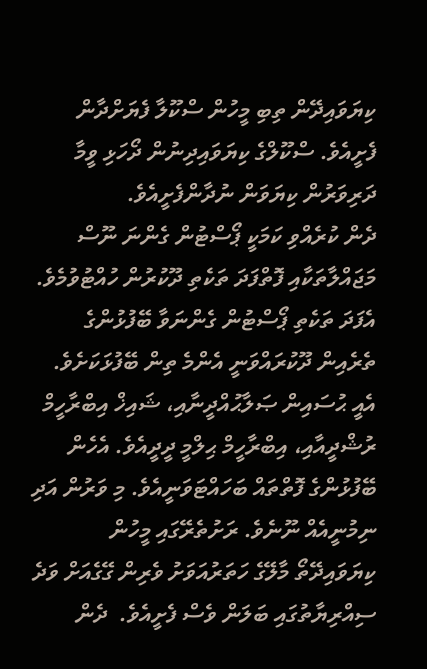ކިޔަވައިދޭން ތިބި މީހުން ސްކޫލާ ފެޔަށްދާން ފެށީއެވެ. ސްކޫލްގެ ކިޔަވައިދިނުން ދޯހަޅި ވީމާ ދަރިވަރުން ކިޔަވަން ނުދާންފެށީއެވެ.
ދެން ކުރެއްވި ކަމަކީ ޕޯސްޓުން ގެންނަ ނޫސް މަޖައްލާތަކާއި ފޮތްފަދަ ތަކެތި ދޫކުރުން ހުއްޓުވުމެވެ. އެފަދަ ތަކެތި ޕޯސްޓުން ގެންނަވާ ބޭފުޅުންގެ ތެރެއިން ދޫކުރައްވަނީ އެންމެ ތިން ބޭފުޅަކަށެވެ. އެއީ ޙުސައިން ޞަލާޙުއްދީނާއި، ޝައިޚް އިބްރާހީމް ރުޝްދީއާއި، އިބްރާހީމް ޙިލްމީ ދީދީއެވެ. އެހެން ބޭފުޅުންގެ ފޮތްތައް ބަހައްޓަވަނީއެވެ. މި ވަރުން އަދި ނިމުނީއެއް ނޫނެވެ. ރަށުތެރޭގައި މީހުން ކިޔަވައިދޭތޯ މާލޭގެ ހަތަރުއަވަށު ވެރިން ގޭގެއަށް ވަދެ ސިއްރިޔާތުގައި ބަލަން ވެސް ފެށީއެވެ.  ދެން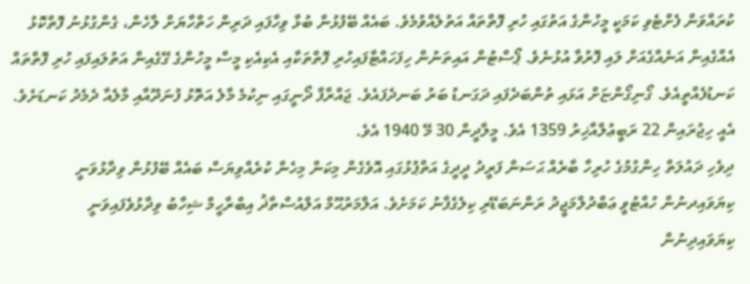ކުރައްވަން ފެށްޓެވި ކަމަކީ މީހުންގެ އަތުގައި ހުރި ފޮތްތައް އަތުލެއްވުމެވެ. ބައެއް ބޭފުޅުން ބުޅާ ވިހާފައި ދަރިން ހަތްހާޔަށް ލާހެން، ގެންގުޅުނު ފޮތްކޮޅު އެއްގެއިން އަނެއްގެއަށް ލައި ފޮރުވާ އުޅުނެވެ. ޕޯސްޓުން އައިތަނުން ހިފަހައްޓާފައިހުރި ފޮތްތަކާއި އެކިއެކި މީސް މީހުންގެ ގޭގެއިން އަތުލައިފައި ހުރި ފޮތްތައް ކަނޑުފެއްތީއެވެ. ގޯނިގޯންޏަށް އަޅައި ތުންބަދެފައި ދަގަނޑު ބަރު ބަނދެފައެވެ. ޖައްރާފާ ދޯނީގައި ނިކުމެ މާލެ އަތޮޅު ފުނަދޫއާއި މާލެއާ ދެމެދު ކަނޑަށެވެ. އެއީ ހިޖުރައިން 22 ރަބީޢުލްއާޚިރު 1359 އެވެ. މީލާދީން 30 މޭ 1940 އެވެ.
ދިވެހި ދައުލަތް ހިންގުމުގެ ހުރިހާ ބާރެއް ޙަސަން ފަރީދު ދީދީގެ އަތްޕުޅުގައި އޮވެގެން މިކަން މިހެން ކުރެއްވިޔަސް ބައެއް ބޭފުޅުން ވިދާޅުވަނީ ކިޔަވައިދނުން ހުއްޓުވީ ޢަބްދުލްމަޖީދު ރަންނަބަޑޭރި ކިލެގެފާނު ކަމަށެވެ. އަލްމަރުޙޫމް އަލްއުސްތާޛު އިބްރާހީމް ޝިހާބު ވިދާޅުވެފައިވަނީ ކިޔަވައިދިނުން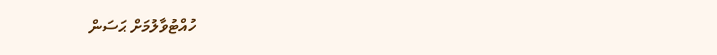ހުއްޓުވާލުމަށް ޙަސަން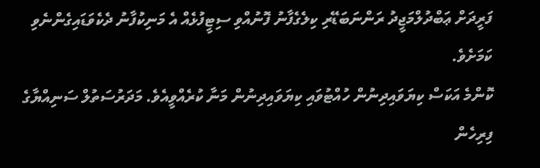ފަރީދަށް ޢަބްދުލްމަޖީދު ރަންނަބަޑޭރި ކިލެގެފާނު ފޮނުއްވި ސިޓީފުޅެއް އެ މަނިކުފާނު ދެކެވަޑައިގެންނެވި ކަމަށެވެ.
ކޮންމެ އަކަސް ކިޔަވައިދިނުން ހުއްޓުވައި ކިޔަވައިދިނުން މަނާ ކުރެއްވީއެވެ. މަދަރުސަތުލް ސަނިއްޔާގެ ފިރިހެން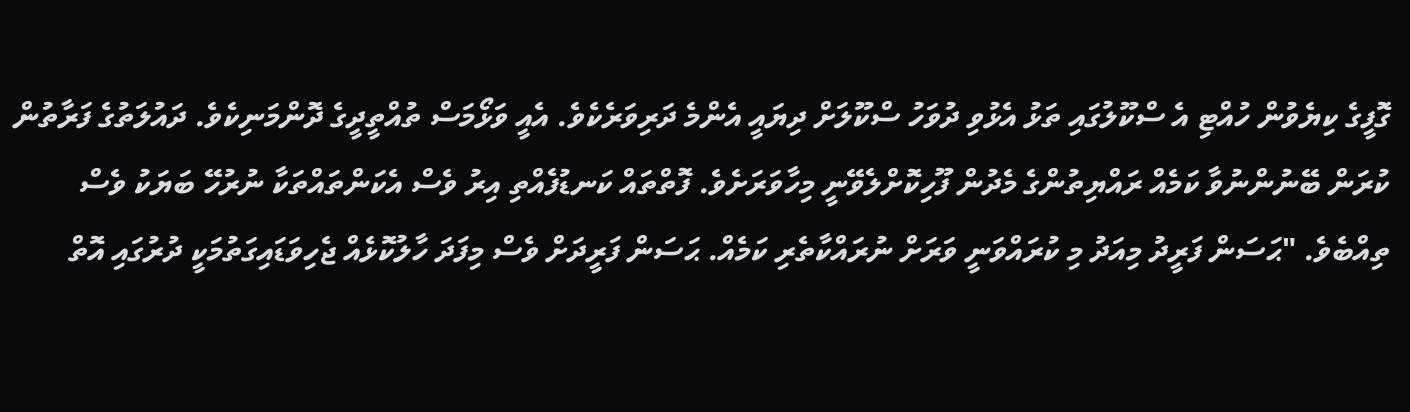ގޮފީގެ ކިޔެވުން ހުއްޓި އެ ސްކޫލުގައި ތަޅު އެޅުވި ދުވަހު ސްކޫލަށް ދިޔައީ އެންމެ ދަރިވަރެކެވެ. އެއީ ވަޅޯމަސް ތުއްތީދީގެ ދޮންމަނިކެވެ. ދައުލަތުގެ ފަރާތުން ކުރަން ބޭނުންނުވާ ކަމެއް ރައްޔިތުންގެ މެދުން ފޫހިކޮށްލެވޭނީ މިހާވަރަށެވެ. ފޮތްތައް ކަނޑުފެއްތި އިރު ވެސް އެކަންތައްތަކާ ނުރުހޭ ބަޔަކު ވެސް ތިއްބެވެ. "ޙަސަން ފަރީދު މިއަދު މި ކުރައްވަނީ ވަރަށް ނުރައްކާތެރި ކަމެއް. ޙަސަން ފަރީދަށް ވެސް މިފަދަ ހާލުކޮޅެއް ޖެހިވަޑައިގަތުމަކީ ދުރުގައި އޮތް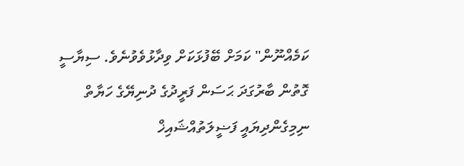ކަމެއްނޫން" ކަމަށް ބޭފުޅަކަށް ވިދާޅުވެވުނެވެ. ސިޔާސީ ގޮތުން ބާރުގަދަ ޙަސަން ފަރީދުގެ ދުނިޔޭގެ ހަޔާތް ނިމިގެންދިޔައީ ފަޟީލަތުއްޝައިޚް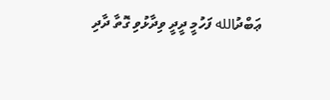ޢަބްދުالله ފަހުމީ ދީދީ ވިދާޅުވި ގޮތާ ދާދި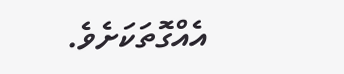އެއްގޮތަކަށެވެ.